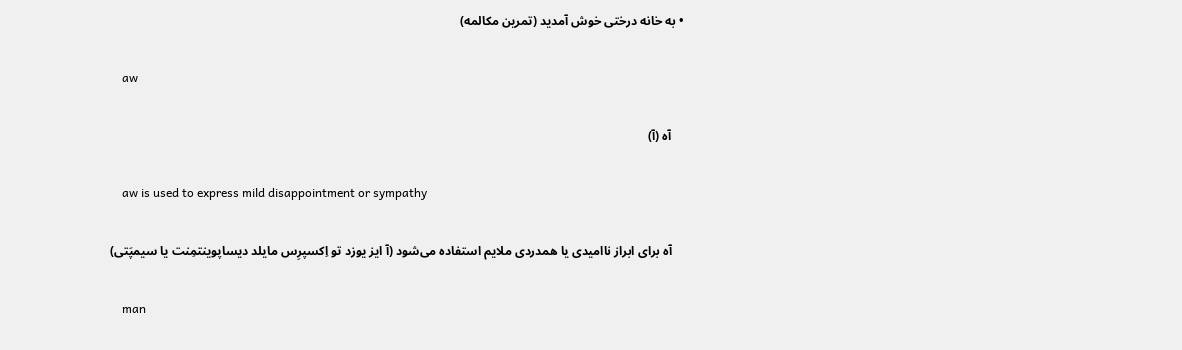• به خانه درختی خوش آمدید (تمرین مکالمه)

    aw

    آه (آ)

    aw is used to express mild disappointment or sympathy

    آه برای ابراز ناامیدی یا همدردی ملایم استفاده می‌شود (آ ایز یوزد تو اِکسپرِس مایلد دیساپوینتمِنت یا سیمپَتی)

    man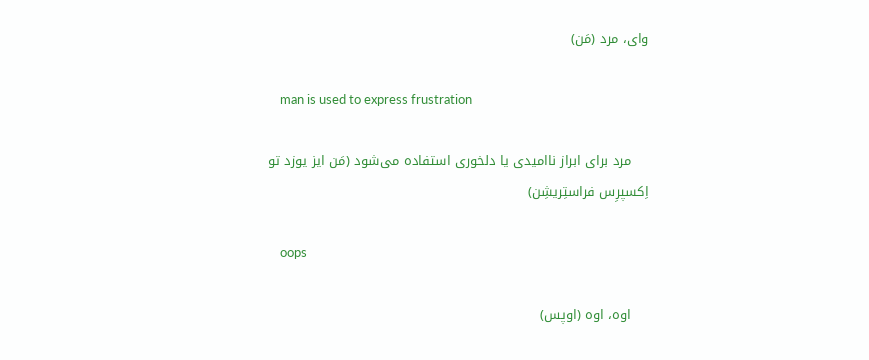وای، مرد (مَن)

    man is used to express frustration

    مرد برای ابراز ناامیدی یا دلخوری استفاده می‌شود (مَن ایز یوزد تو اِکسپرِس فراستِریشِن)

    oops

    اوه، اوه (اوپس)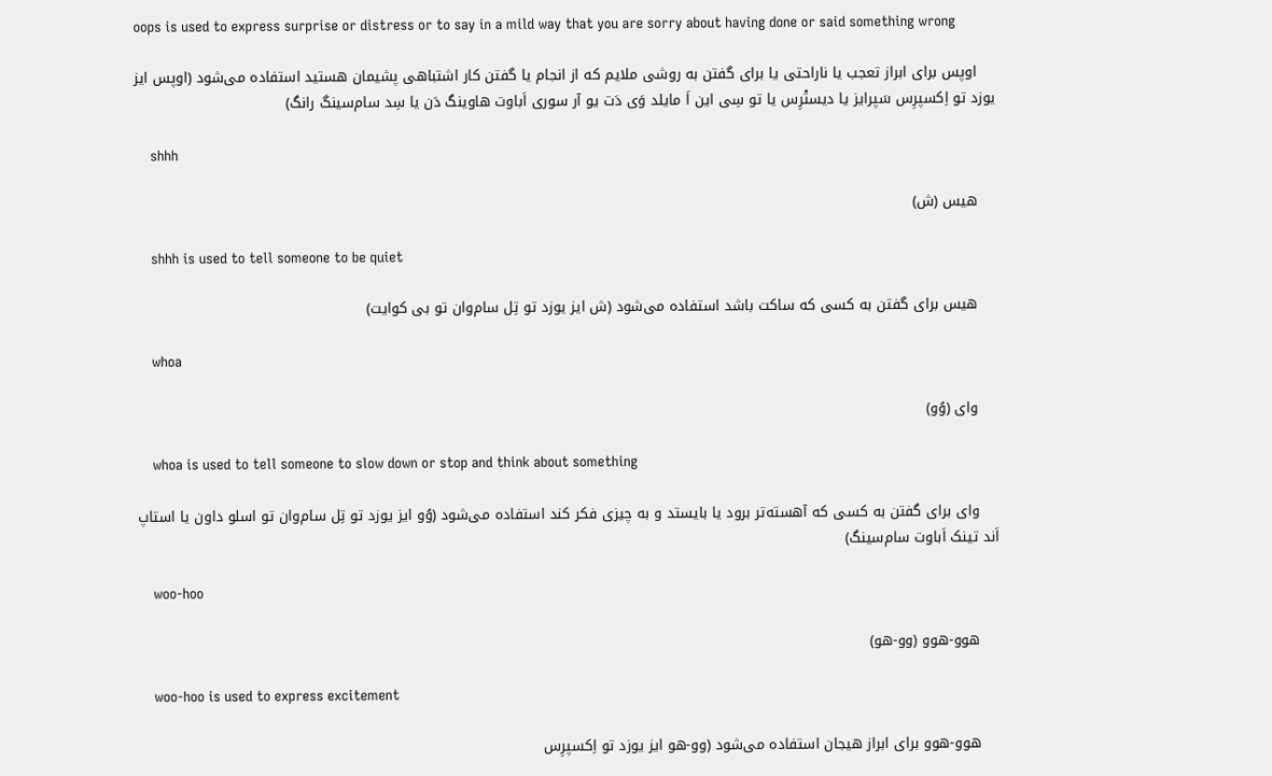oops is used to express surprise or distress or to say in a mild way that you are sorry about having done or said something wrong

    اوپس برای ابراز تعجب یا ناراحتی یا برای گفتن به روشی ملایم که از انجام یا گفتن کار اشتباهی پشیمان هستید استفاده می‌شود (اوپس ایز یوزد تو اِکسپرِس سَپرایز یا دیستْرِس یا تو سِی این اَ مایلد وَی دَت یو آر سوری اَباوت هاوینگ دَن یا سِد سام‌سینگ رانگ)

    shhh

    هیس (ش)

    shhh is used to tell someone to be quiet

    هیس برای گفتن به کسی که ساکت باشد استفاده می‌شود (ش ایز یوزد تو تِل سام‌وان تو بی کوایت)

    whoa

    وای (وُو)

    whoa is used to tell someone to slow down or stop and think about something

    وای برای گفتن به کسی که آهسته‌تر برود یا بایستد و به چیزی فکر کند استفاده می‌شود (وُو ایز یوزد تو تِل سام‌وان تو اسلو داون یا استاپ اَند تینک اَباوت سام‌سینگ)

    woo-hoo

    هوو-هوو (وو-هو)

    woo-hoo is used to express excitement

    هوو-هوو برای ابراز هیجان استفاده می‌شود (وو-هو ایز یوزد تو اِکسپرِس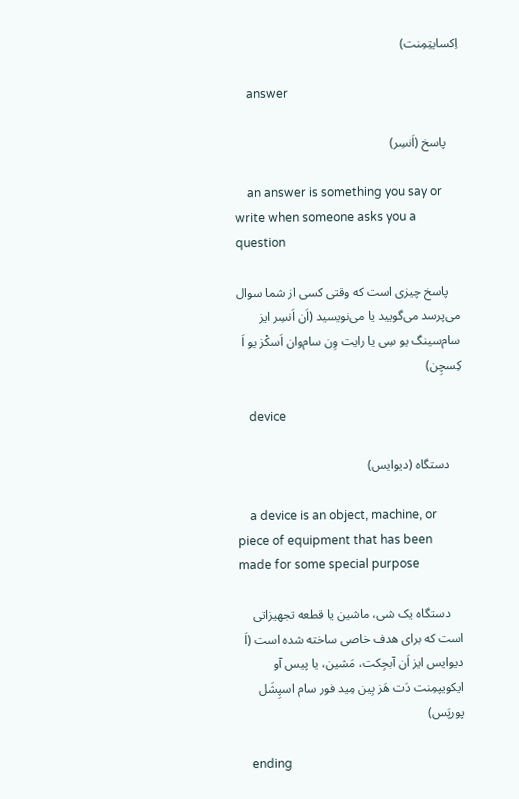اِکسایتِمِنت)

    answer

    پاسخ (اَنسِر)

    an answer is something you say or write when someone asks you a question

    پاسخ چیزی است که وقتی کسی از شما سوال می‌پرسد می‌گویید یا می‌نویسید (اَن اَنسِر ایز سام‌سینگ یو سِی یا رایت وِن سام‌وان اَسکْز یو اَ کِسچِن)

    device

    دستگاه (دیوایس)

    a device is an object, machine, or piece of equipment that has been made for some special purpose

    دستگاه یک شی، ماشین یا قطعه تجهیزاتی است که برای هدف خاصی ساخته شده است (اَ دیوایس ایز اَن آبجِکت، مَشین، یا پیس آو ایکویپمِنت دَت هَز بِین مِید فور سام اسپِشَل پورپَس)

    ending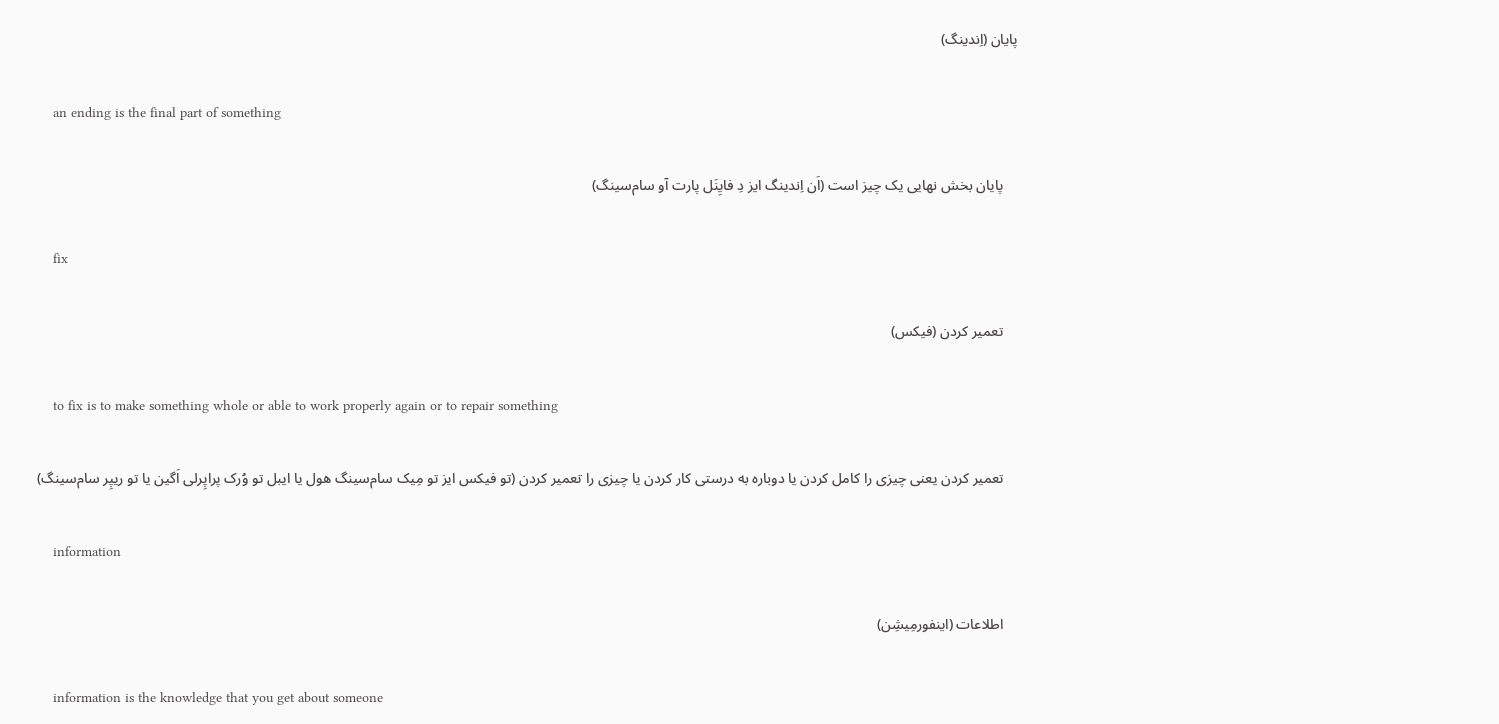پایان (اِندینگ)

    an ending is the final part of something

    پایان بخش نهایی یک چیز است (اَن اِندینگ ایز دِ فایِنَل پارت آو سام‌سینگ)

    fix

    تعمیر کردن (فیکس)

    to fix is to make something whole or able to work properly again or to repair something

    تعمیر کردن یعنی چیزی را کامل کردن یا دوباره به درستی کار کردن یا چیزی را تعمیر کردن (تو فیکس ایز تو مِیک سام‌سینگ هول یا ایبل تو وُرک پراپِرلی اَگین یا تو ریپِر سام‌سینگ)

    information

    اطلاعات (اینفورمِیشِن)

    information is the knowledge that you get about someone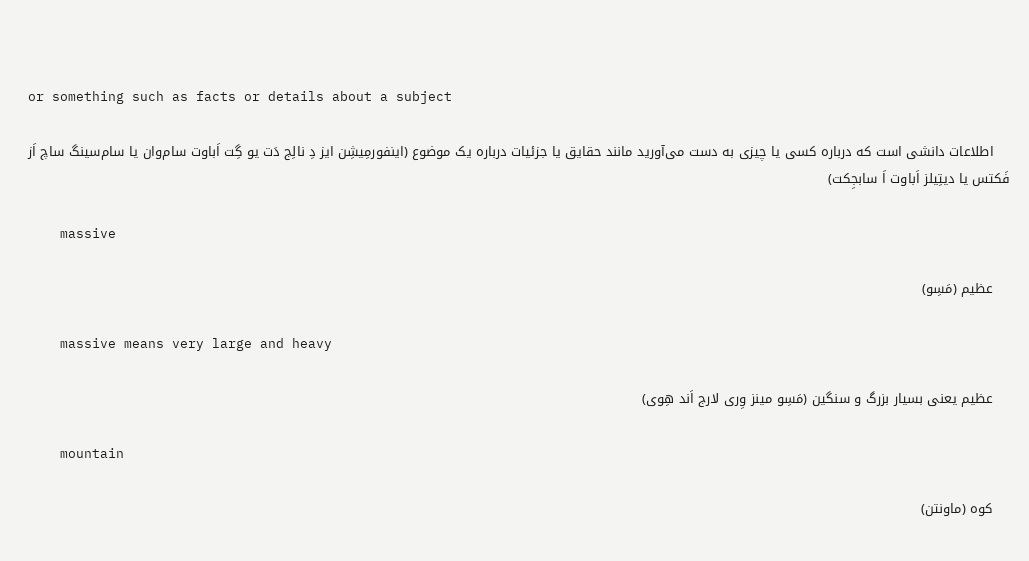or something such as facts or details about a subject

    اطلاعات دانشی است که درباره کسی یا چیزی به دست می‌آورید مانند حقایق یا جزئیات درباره یک موضوع (اینفورمِیشِن ایز دِ نالِج دَت یو گِت اَباوت سام‌وان یا سام‌سینگ ساچ اَز فَکتس یا دیتِیلز اَباوت اَ سابجِکت)

    massive

    عظیم (مَسِو)

    massive means very large and heavy

    عظیم یعنی بسیار بزرگ و سنگین (مَسِو مینز وِری لارج اَند هِوی)

    mountain

    کوه (ماونتن)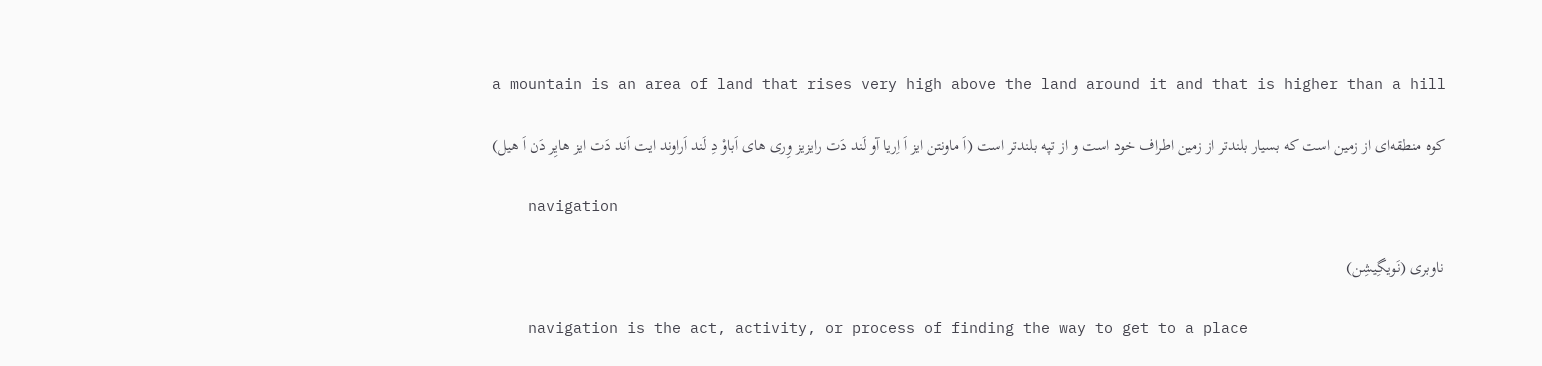a mountain is an area of land that rises very high above the land around it and that is higher than a hill

    کوه منطقه‌ای از زمین است که بسیار بلندتر از زمین اطراف خود است و از تپه بلندتر است (اَ ماونتن ایز اَ اِریا آو لَند دَت رایزیز وِری های اَباوْ دِ لَند اَراوند ایت اَند دَت ایز هایِر دَن اَ هیل)

    navigation

    ناوبری (نَویگِیشِن)

    navigation is the act, activity, or process of finding the way to get to a place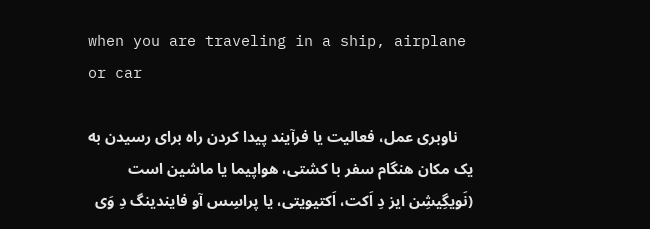when you are traveling in a ship, airplane or car

    ناوبری عمل، فعالیت یا فرآیند پیدا کردن راه برای رسیدن به یک مکان هنگام سفر با کشتی، هواپیما یا ماشین است (نَویگِیشِن ایز دِ اَکت، اَکتیویتی، یا پراسِس آو فایندینگ دِ وَی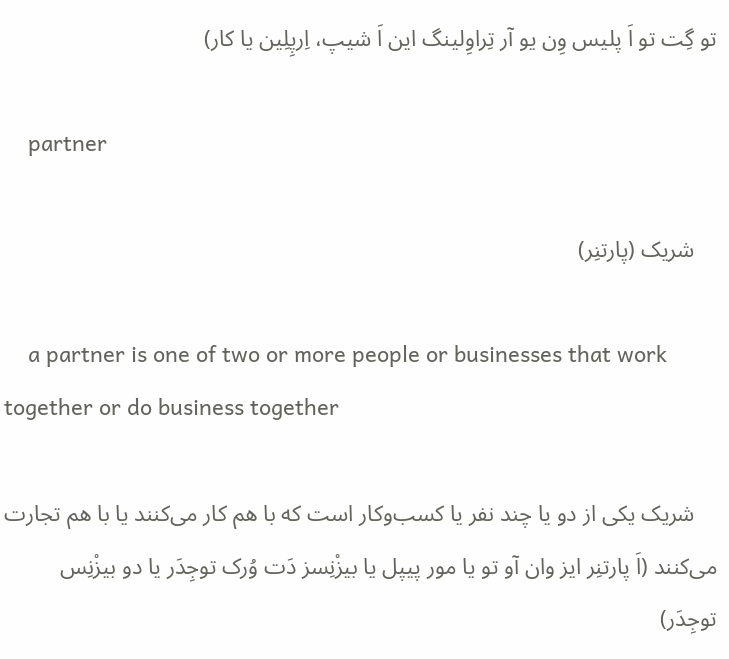تو گِت تو اَ پلیس وِن یو آر تِراوِلینگ این اَ شیپ، اِرپِلِین یا کار)

    partner

    شریک (پارتنِر)

    a partner is one of two or more people or businesses that work together or do business together

    شریک یکی از دو یا چند نفر یا کسب‌وکار است که با هم کار می‌کنند یا با هم تجارت می‌کنند (اَ پارتنِر ایز وان آو تو یا مور پیپل یا بیزْنِسز دَت وُرک توجِدَر یا دو بیزْنِس توجِدَر)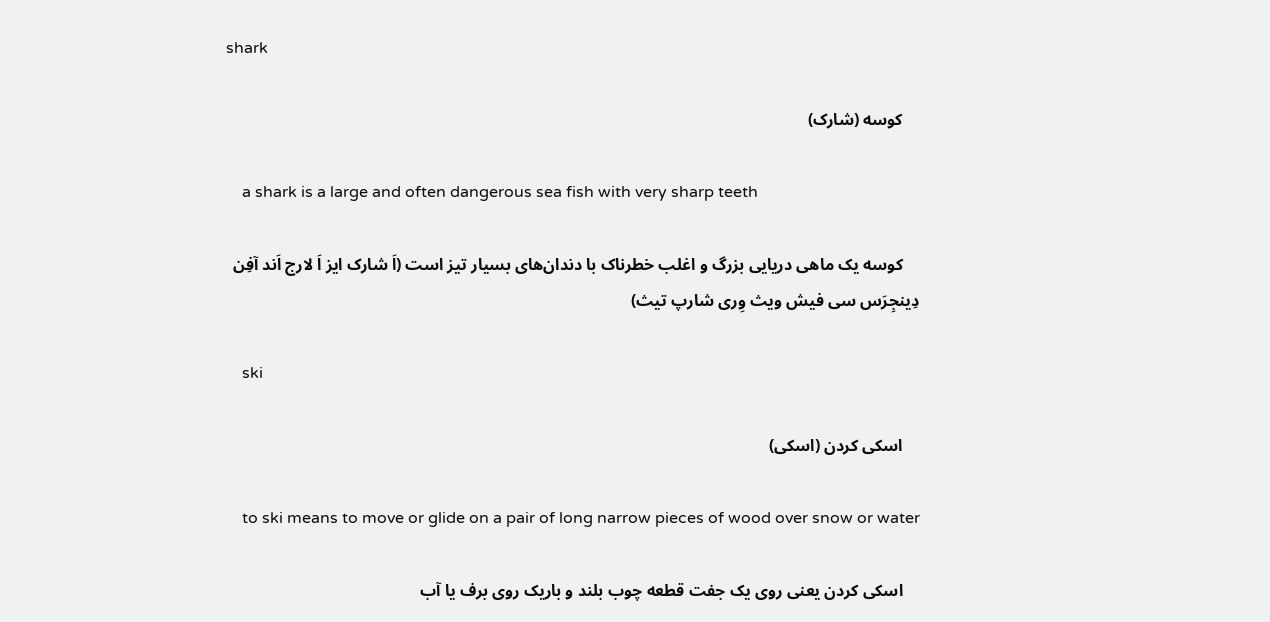shark

    کوسه (شارک)

    a shark is a large and often dangerous sea fish with very sharp teeth

    کوسه یک ماهی دریایی بزرگ و اغلب خطرناک با دندان‌های بسیار تیز است (اَ شارک ایز اَ لارج اَند آفِن دِینجِرَس سی فیش ویث وِری شارپ تیث)

    ski

    اسکی کردن (اسکی)

    to ski means to move or glide on a pair of long narrow pieces of wood over snow or water

    اسکی کردن یعنی روی یک جفت قطعه چوب بلند و باریک روی برف یا آب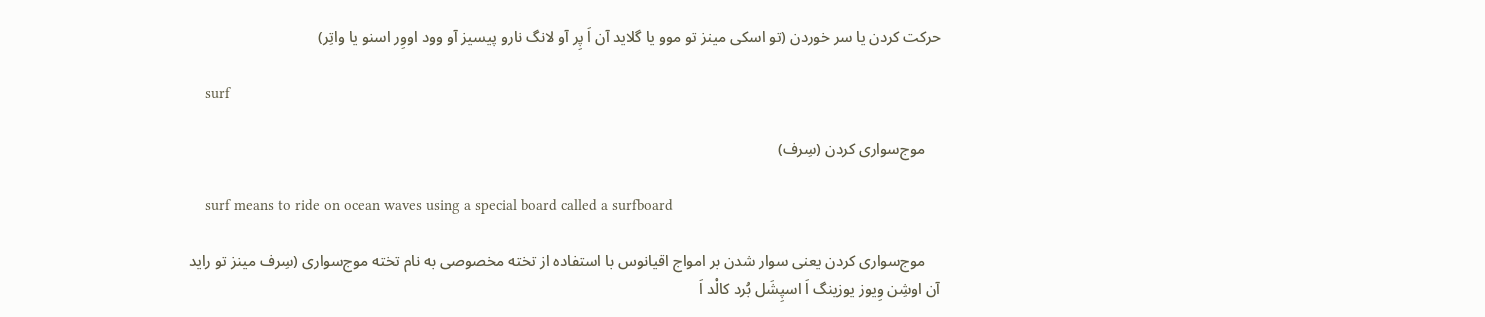حرکت کردن یا سر خوردن (تو اسکی مینز تو موو یا گلاید آن اَ پِر آو لانگ نارو پیسیز آو وود اووِر اسنو یا واتِر)

    surf

    موج‌سواری کردن (سِرف)

    surf means to ride on ocean waves using a special board called a surfboard

    موج‌سواری کردن یعنی سوار شدن بر امواج اقیانوس با استفاده از تخته مخصوصی به نام تخته موج‌سواری (سِرف مینز تو راید آن اوشِن وِیوز یوزینگ اَ اسپِشَل بُرد کالْد اَ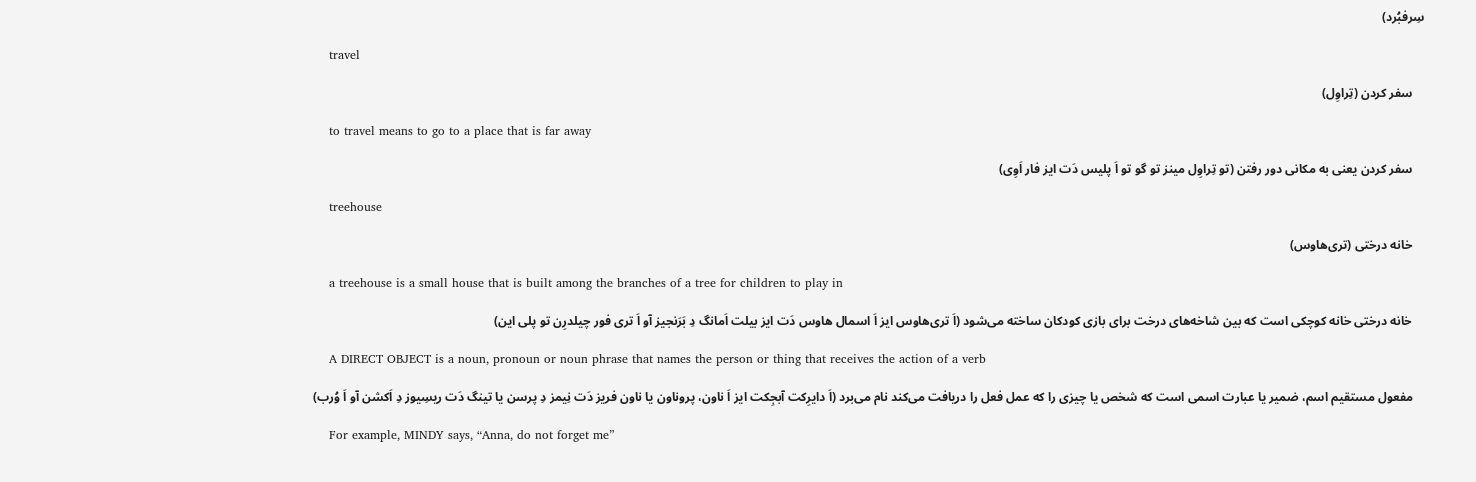سِرفبُرد)

    travel

    سفر کردن (تِراوِل)

    to travel means to go to a place that is far away

    سفر کردن یعنی به مکانی دور رفتن (تو تِراوِل مینز تو گو تو اَ پلیس دَت ایز فار اَوِی)

    treehouse

    خانه درختی (تری‌هاوس)

    a treehouse is a small house that is built among the branches of a tree for children to play in

    خانه درختی خانه کوچکی است که بین شاخه‌های درخت برای بازی کودکان ساخته می‌شود (اَ تری‌هاوس ایز اَ اسمال هاوس دَت ایز بیلت اَمانگ دِ بَرَنجیز آو اَ تری فور چیلدرِن تو پلی این)

    A DIRECT OBJECT is a noun, pronoun or noun phrase that names the person or thing that receives the action of a verb

    مفعول مستقیم اسم، ضمیر یا عبارت اسمی است که شخص یا چیزی را که عمل فعل را دریافت می‌کند نام می‌برد (اَ دایرِکت آبجِکت ایز اَ ناون، پروناون یا ناون فریز دَت نِیمز دِ پرسن یا تینگ دَت ریسِیوز دِ اَکشن آو اَ وُرب)

    For example, MINDY says, “Anna, do not forget me”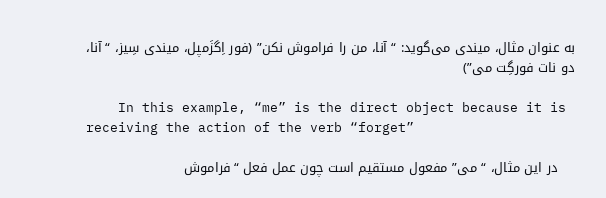به عنوان مثال، میندی می‌گوید: “آنا، من را فراموش نکن” (فور اِگزَمپل، میندی سِیز، “آنا، دو نات فورگِت می”)

    In this example, “me” is the direct object because it is receiving the action of the verb “forget”

    در این مثال، “می” مفعول مستقیم است چون عمل فعل “فراموش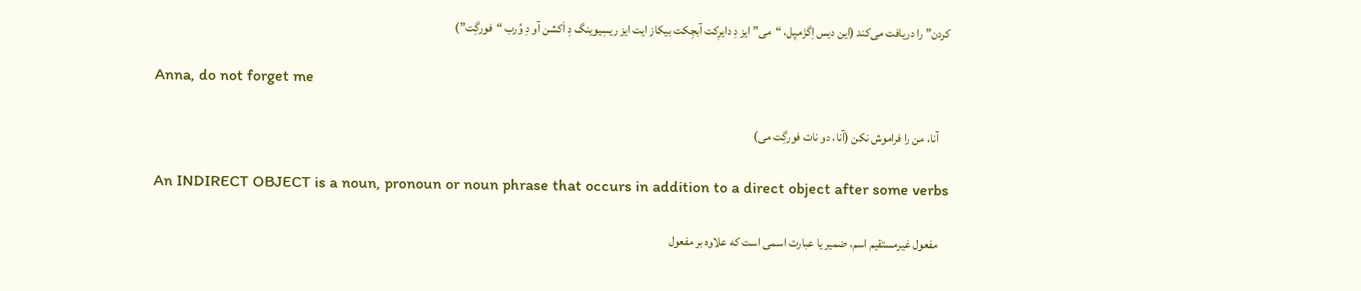کردن” را دریافت می‌کند (این دیس اِگزَمپل، “می” ایز دِ دایرِکت آبجِکت بیکاز ایت ایز ریسِیوینگ دِ اَکشن آو دِ وُرب “فورگِت”)

    Anna, do not forget me

    آنا، من را فراموش نکن (آنا، دو نات فورگِت می)

    An INDIRECT OBJECT is a noun, pronoun or noun phrase that occurs in addition to a direct object after some verbs

    مفعول غیرمستقیم اسم، ضمیر یا عبارت اسمی است که علاوه بر مفعول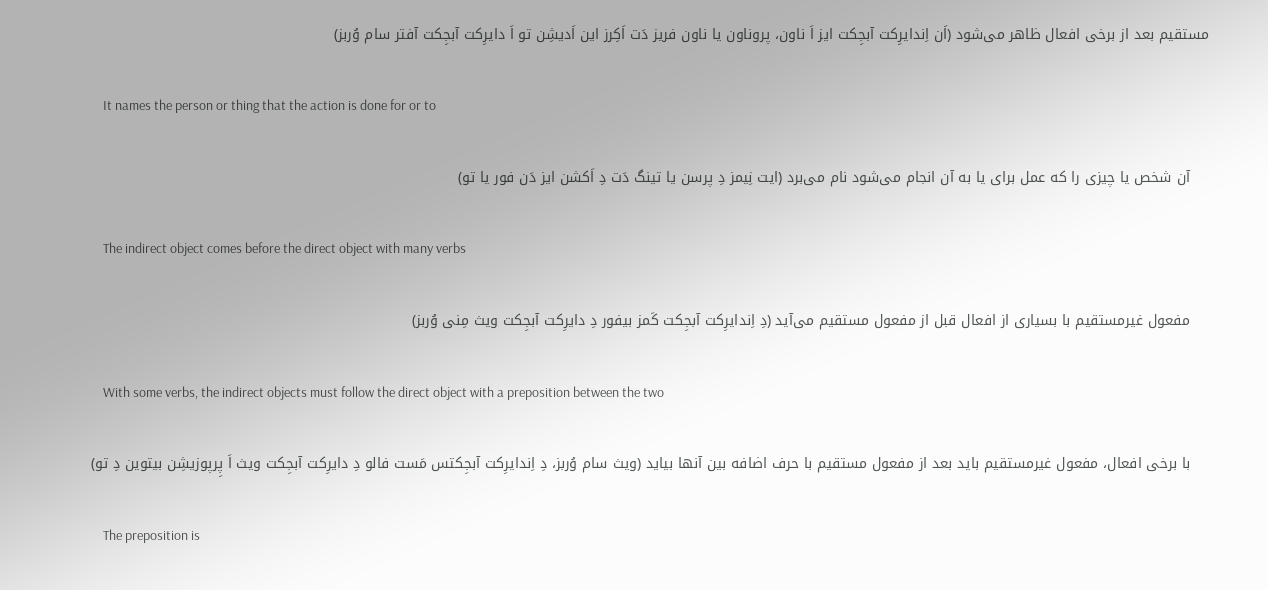مستقیم بعد از برخی افعال ظاهر می‌شود (اَن اِندایرِکت آبجِکت ایز اَ ناون، پروناون یا ناون فریز دَت اَکِرز این اَدیشِن تو اَ دایرِکت آبجِکت آفتر سام وُربز)

    It names the person or thing that the action is done for or to

    آن شخص یا چیزی را که عمل برای یا به آن انجام می‌شود نام می‌برد (ایت نِیمز دِ پرسن یا تینگ دَت دِ اَکشن ایز دَن فور یا تو)

    The indirect object comes before the direct object with many verbs

    مفعول غیرمستقیم با بسیاری از افعال قبل از مفعول مستقیم می‌آید (دِ اِندایرِکت آبجِکت کَمز بیفور دِ دایرِکت آبجِکت ویث مِنی وُربز)

    With some verbs, the indirect objects must follow the direct object with a preposition between the two

    با برخی افعال، مفعول غیرمستقیم باید بعد از مفعول مستقیم با حرف اضافه بین آنها بیاید (ویث سام وُربز، دِ اِندایرِکت آبجِکتس مَست فالو دِ دایرِکت آبجِکت ویث اَ پِرپوزیشِن بیتوین دِ تو)

    The preposition is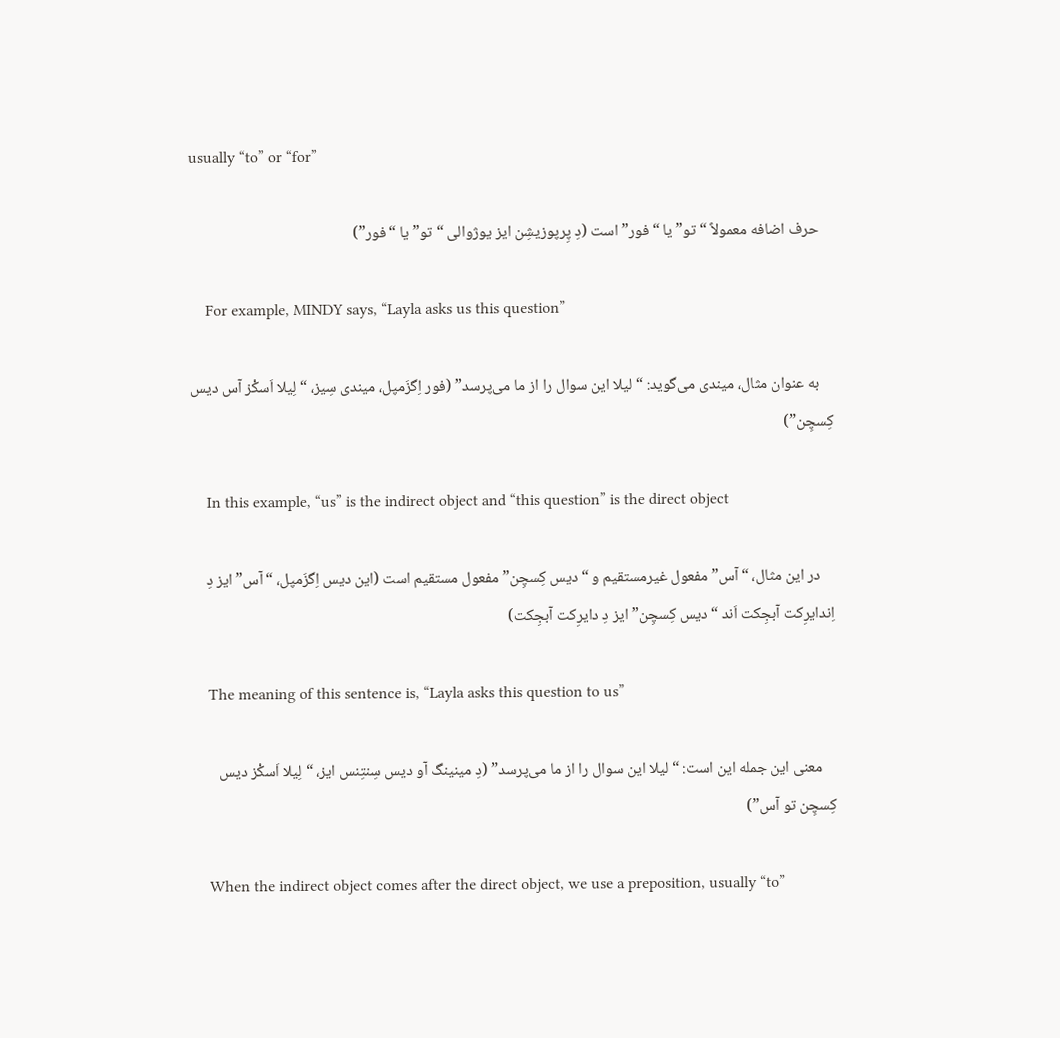usually “to” or “for”

    حرف اضافه معمولاً “تو” یا “فور” است (دِ پِرپوزیشِن ایز یوژوالی “تو” یا “فور”)

    For example, MINDY says, “Layla asks us this question”

    به عنوان مثال، میندی می‌گوید: “لیلا این سوال را از ما می‌پرسد” (فور اِگزَمپل، میندی سِیز، “لِیلا اَسکْز آس دیس کِسچِن”)

    In this example, “us” is the indirect object and “this question” is the direct object

    در این مثال، “آس” مفعول غیرمستقیم و “دیس کِسچِن” مفعول مستقیم است (این دیس اِگزَمپل، “آس” ایز دِ اِندایرِکت آبجِکت اَند “دیس کِسچِن” ایز دِ دایرِکت آبجِکت)

    The meaning of this sentence is, “Layla asks this question to us”

    معنی این جمله این است: “لیلا این سوال را از ما می‌پرسد” (دِ مینینگ آو دیس سِنتِنس ایز، “لِیلا اَسکْز دیس کِسچِن تو آس”)

    When the indirect object comes after the direct object, we use a preposition, usually “to”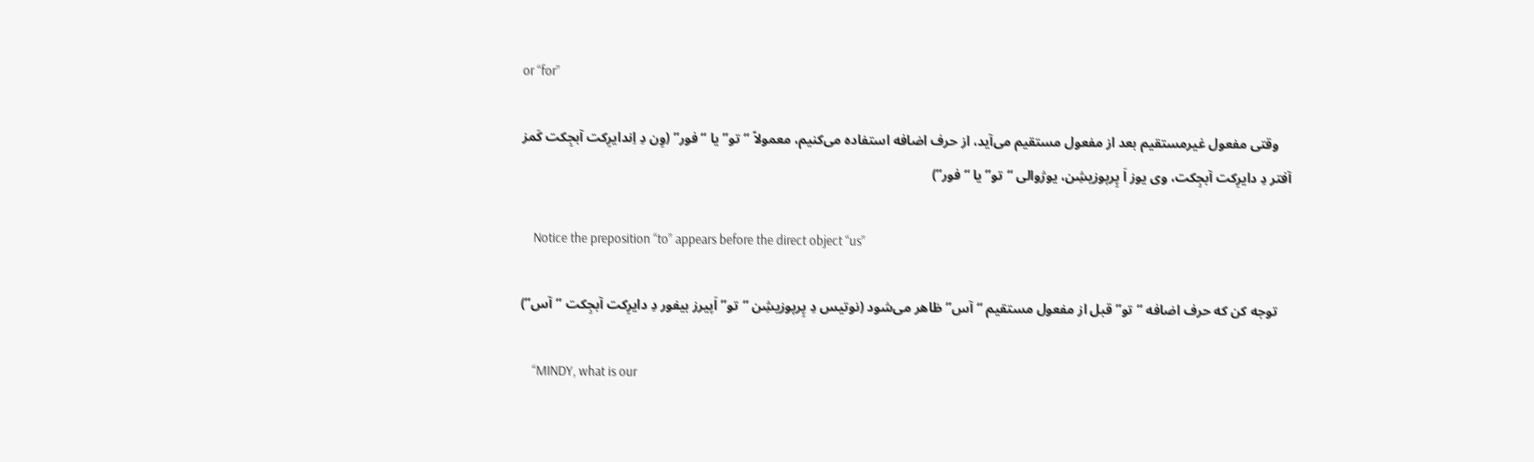or “for”

    وقتی مفعول غیرمستقیم بعد از مفعول مستقیم می‌آید، از حرف اضافه استفاده می‌کنیم، معمولاً “تو” یا “فور” (وِن دِ اِندایرِکت آبجِکت کَمز آفتر دِ دایرِکت آبجِکت، وی یوز اَ پِرپوزیشِن، یوژوالی “تو” یا “فور”)

    Notice the preposition “to” appears before the direct object “us”

    توجه کن که حرف اضافه “تو” قبل از مفعول مستقیم “آس” ظاهر می‌شود (نوتیس دِ پِرپوزیشِن “تو” اَپیرز بیفور دِ دایرِکت آبجِکت “آس”)

    “MINDY, what is our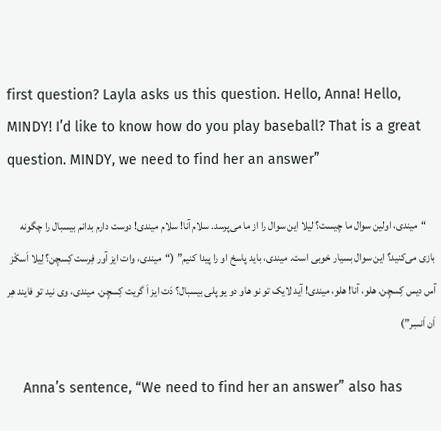first question? Layla asks us this question. Hello, Anna! Hello, MINDY! I’d like to know how do you play baseball? That is a great question. MINDY, we need to find her an answer”

    “میندی، اولین سوال ما چیست؟ لیلا این سوال را از ما می‌پرسد. سلام آنا! سلام میندی! دوست دارم بدانم بیسبال را چگونه بازی می‌کنید؟ این سوال بسیار خوبی است. میندی، باید پاسخ او را پیدا کنیم” (“میندی، وات ایز آور فِرست کِسچِن؟ لِیلا اَسکْز آس دیس کِسچِن. هلو، آنا! هلو، میندی! آید لایک تو نو هاو دو یو پلی بیسبال؟ دَت ایز اَ گریت کِسچِن. میندی، وی نید تو فایند هِر اَن اَنسِر”)

    Anna’s sentence, “We need to find her an answer” also has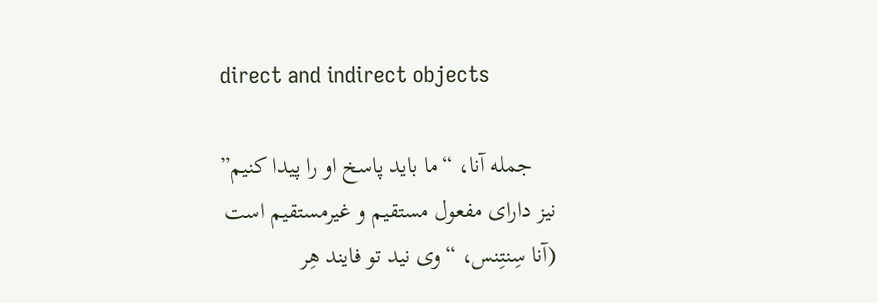direct and indirect objects

    جمله آنا، “ما باید پاسخ او را پیدا کنیم” نیز دارای مفعول مستقیم و غیرمستقیم است (آنا سِنتِنس، “وی نید تو فایند هِر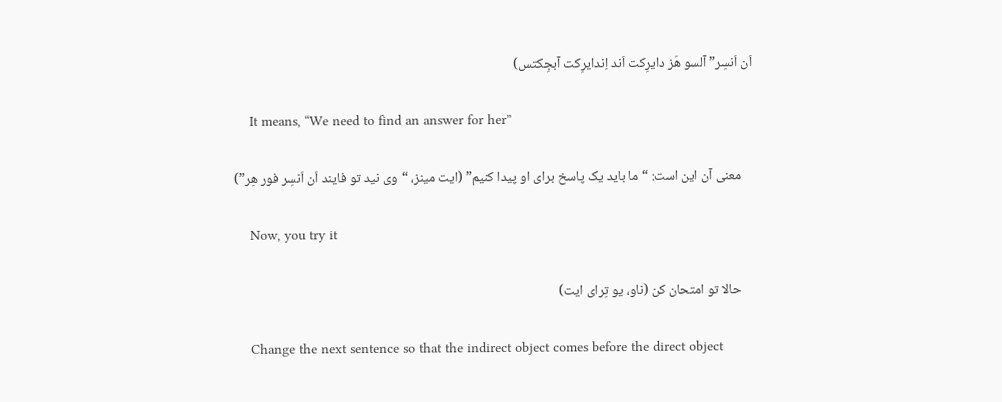اَن اَنسِر” آلسو هَز دایرِکت اَند اِندایرِکت آبجِکتس)

    It means, “We need to find an answer for her”

    معنی آن این است: “ما باید یک پاسخ برای او پیدا کنیم” (ایت مینز، “وی نید تو فایند اَن اَنسِر فور هِر”)

    Now, you try it

    حالا تو امتحان کن (ناو، یو تِرای ایت)

    Change the next sentence so that the indirect object comes before the direct object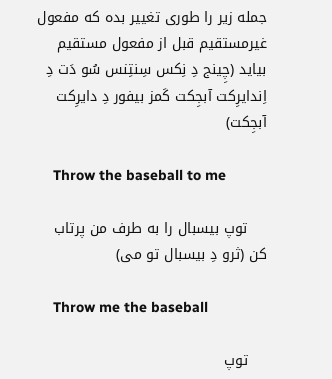جمله زیر را طوری تغییر بده که مفعول غیرمستقیم قبل از مفعول مستقیم بیاید (چِینج دِ نِکس سِنتِنس سُو دَت دِ اِندایرِکت آبجِکت کَمز بیفور دِ دایرِکت آبجِکت)

    Throw the baseball to me

    توپ بیسبال را به طرف من پرتاب کن (ثرو دِ بیسبال تو می)

    Throw me the baseball

    توپ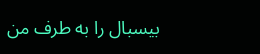بیسبال را به طرف من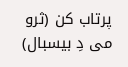پرتاب کن (ثرو می دِ بیسبال)